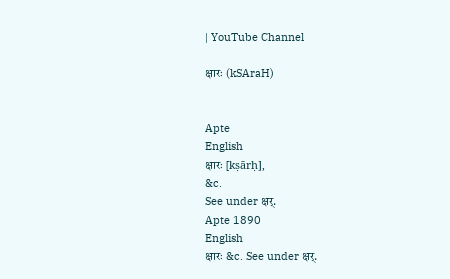| YouTube Channel

क्षारः (kSAraH)


Apte
English
क्षारः [kṣārḥ],
&c.
See under क्षर्.
Apte 1890
English
क्षारः &c. See under क्षर्.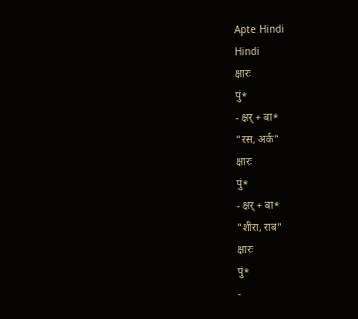Apte Hindi
Hindi
क्षारः
पुं*
- क्षर् + बा*
"रस, अर्क"
क्षारः
पुं*
- क्षर् + बा*
"शीरा, राब"
क्षारः
पुं*
-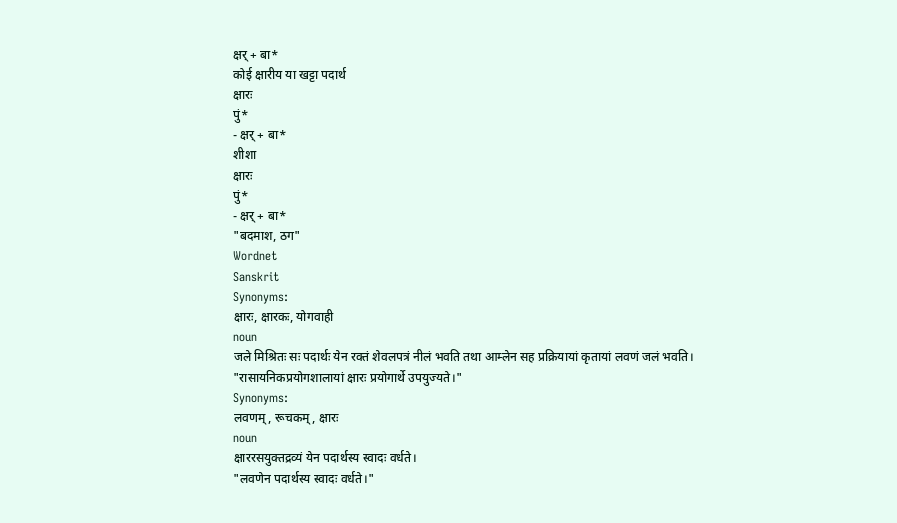क्षर् + बा*
कोई क्षारीय या खट्टा पदार्थ
क्षारः
पुं*
- क्षर् + बा*
शीशा
क्षारः
पुं*
- क्षर् + बा*
"बदमाश, ठग"
Wordnet
Sanskrit
Synonyms:
क्षारः, क्षारकः, योगवाही
noun
जले मिश्रितः सः पदार्थः येन रक्तं शेवलपत्रं नीलं भवति तथा आम्लेन सह प्रक्रियायां कृतायां लवणं जलं भवति।
"रासायनिकप्रयोगशालायां क्षारः प्रयोगार्थे उपयुज्यते।"
Synonyms:
लवणम्, रूचकम्, क्षारः
noun
क्षाररसयुक्तद्रव्यं येन पदार्थस्य स्वादः वर्धते।
"लवणेन पदार्थस्य स्वादः वर्धते।"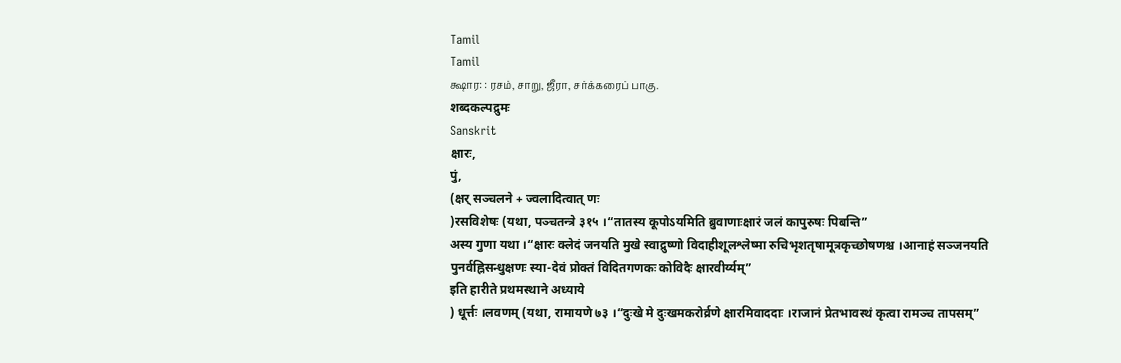Tamil
Tamil
க்ஷார: : ரசம், சாறு, ஜீரா, சர்க்கரைப் பாகு.
शब्दकल्पद्रुमः
Sanskrit
क्षारः,
पुं,
(क्षर् सञ्चलने + ज्वलादित्वात् णः
)रसविशेषः (यथा, पञ्चतन्त्रे ३१५ ।“तातस्य कूपोऽयमिति ब्रुवाणाःक्षारं जलं कापुरुषः पिबन्ति”
अस्य गुणा यथा ।“क्षारः क्लेदं जनयति मुखे स्वाद्रुष्णो विदाहीशूलश्लेष्मा रुचिभृशतृषामूत्रकृच्छोषणश्च ।आनाहं सञ्जनयति पुनर्वह्निसन्धुक्षणः स्या-देवं प्रोक्तं विदितगणकः कोविदैः क्षारवीर्य्यम्”
इति हारीते प्रथमस्थाने अध्याये
) धूर्त्तः ।लवणम् (यथा, रामायणे ७३ ।“दुःखे मे दुःखमकरोर्व्रणे क्षारमिवाददाः ।राजानं प्रेतभावस्थं कृत्वा रामञ्च तापसम्”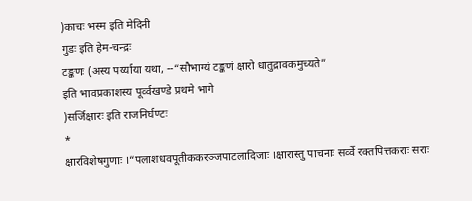)काचः भस्म इति मेदिनी
गुडः इति हेम-चन्द्रः
टङ्कणः (अस्य पर्य्याया यथा, --“सौभाग्यं टङ्कणं क्षारो धातुद्रावकमुच्यते”
इति भावप्रकाशस्य पूर्व्वखण्डे प्रथमे भागे
)सर्जिक्षारः इति राजनिर्घण्टः
*
क्षारविशेषगुणाः ।“पलाशधवपूतीककरञ्जपाटलादिजाः ।क्षारास्तु पाचनाः सर्व्वे रक्तपित्तकराः सराः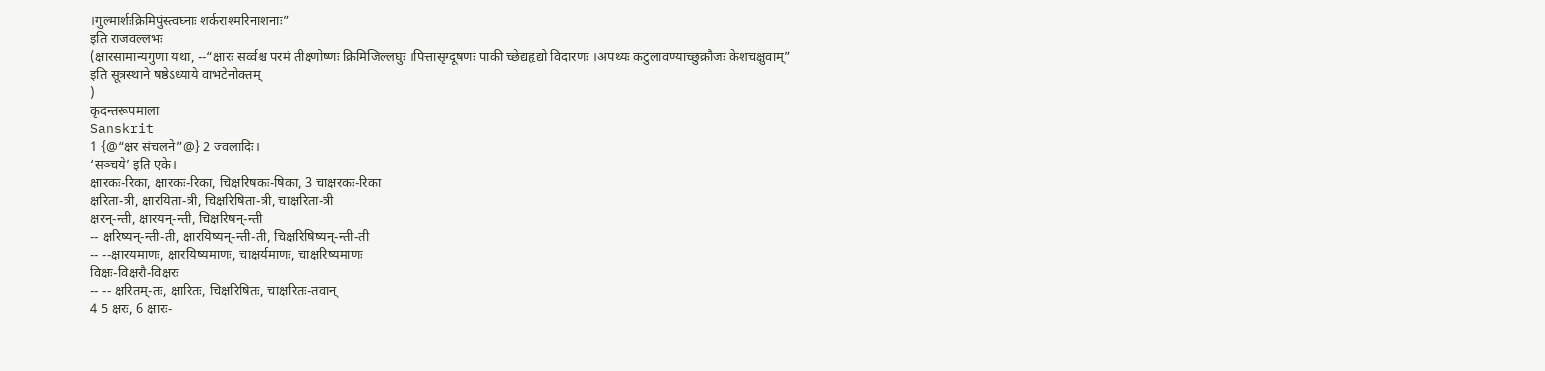।गुल्मार्शःक्रिमिपुंस्त्वघ्नाः शर्कराश्मरिनाशनाः”
इति राजवल्लभः
(क्षारसामान्यगुणा यथा, --“क्षारः सर्व्वश्च परमं तीक्ष्णोष्णः क्रिमिजिल्लघुः ।पित्तासृग्दूषणः पाकी च्छेद्यहृद्यो विदारणः ।अपथ्यः कटुलावण्याच्छुक्रौजः केशचक्षुवाम्”
इति सूत्रस्थाने षष्ठेऽध्याये वाभटेनोक्तम्
)
कृदन्तरूपमाला
Sanskrit
1 {@“क्षर संचलने”@} 2 ज्वलादिः।
‘सञ्चये’ इति एके।
क्षारकः-रिका, क्षारकः-रिका, चिक्षरिषकः-षिका, 3 चाक्षरकः-रिका
क्षरिता-त्री, क्षारयिता-त्री, चिक्षरिषिता-त्री, चाक्षरिता-त्री
क्षरन्-न्ती, क्षारयन्-न्ती, चिक्षरिषन्-न्ती
-- क्षरिष्यन्-न्ती-ती, क्षारयिष्यन्-न्ती-ती, चिक्षरिषिष्यन्-न्ती-ती
-- --क्षारयमाणः, क्षारयिष्यमाणः, चाक्षर्यमाणः, चाक्षरिष्यमाणः
विक्षः-विक्षरौ-विक्षरः
-- -- क्षरितम्-तः, क्षारितः, चिक्षरिषितः, चाक्षरितः-तवान्
4 5 क्षरः, 6 क्षारः-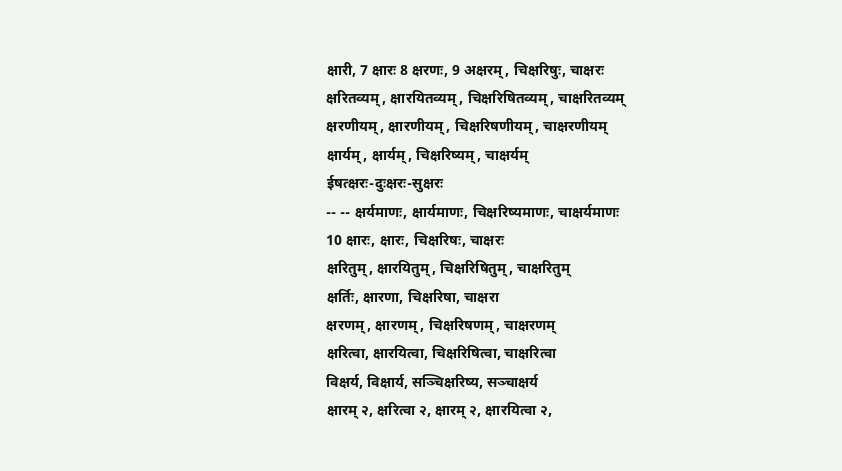क्षारी, 7 क्षारः 8 क्षरणः, 9 अक्षरम्, चिक्षरिषुः, चाक्षरः
क्षरितव्यम्, क्षारयितव्यम्, चिक्षरिषितव्यम्, चाक्षरितव्यम्
क्षरणीयम्, क्षारणीयम्, चिक्षरिषणीयम्, चाक्षरणीयम्
क्षार्यम्, क्षार्यम्, चिक्षरिष्यम्, चाक्षर्यम्
ईषत्क्षरः-दुःक्षरः-सुक्षरः
-- -- क्षर्यमाणः, क्षार्यमाणः, चिक्षरिष्यमाणः, चाक्षर्यमाणः
10 क्षारः, क्षारः, चिक्षरिषः, चाक्षरः
क्षरितुम्, क्षारयितुम्, चिक्षरिषितुम्, चाक्षरितुम्
क्षर्तिः, क्षारणा, चिक्षरिषा, चाक्षरा
क्षरणम्, क्षारणम्, चिक्षरिषणम्, चाक्षरणम्
क्षरित्वा, क्षारयित्वा, चिक्षरिषित्वा, चाक्षरित्वा
विक्षर्य, विक्षार्य, सञ्चिक्षरिष्य, सञ्चाक्षर्य
क्षारम् २, क्षरित्वा २, क्षारम् २, क्षारयित्वा २,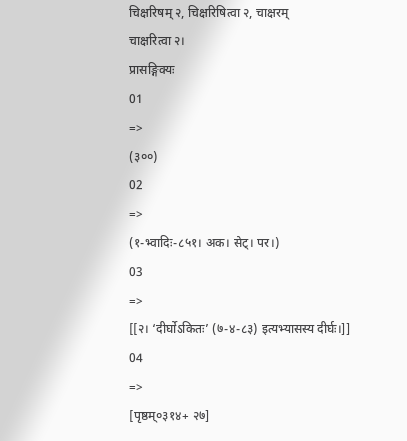चिक्षरिषम् २, चिक्षरिषित्वा २, चाक्षरम्
चाक्षरित्वा २।
प्रासङ्गिक्यः
01
=>
(३००)
02
=>
(१-भ्वादिः-८५१। अक। सेट्। पर।)
03
=>
[[२। ‘दीर्घोऽकितः’ (७-४-८३) इत्यभ्यासस्य दीर्घः।]]
04
=>
[पृष्ठम्०३१४+ २७]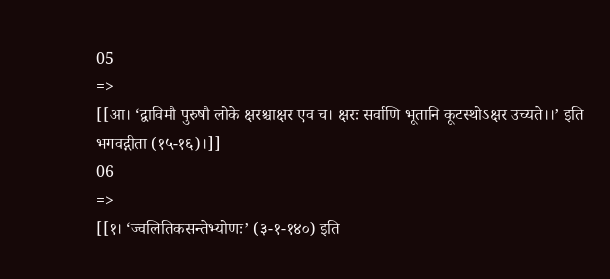05
=>
[[आ। ‘द्वाविमौ पुरुषौ लोके क्षरश्चाक्षर एव च। क्षरः सर्वाणि भूतानि कूटस्थोऽक्षर उच्यते।।’ इति भगवद्गीता (१५-१६)।]]
06
=>
[[१। ‘ज्वलितिकसन्तेभ्योणः’ (३-१-१४०) इति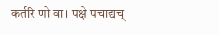कर्तरि णो वा। पक्षे पचाद्यच्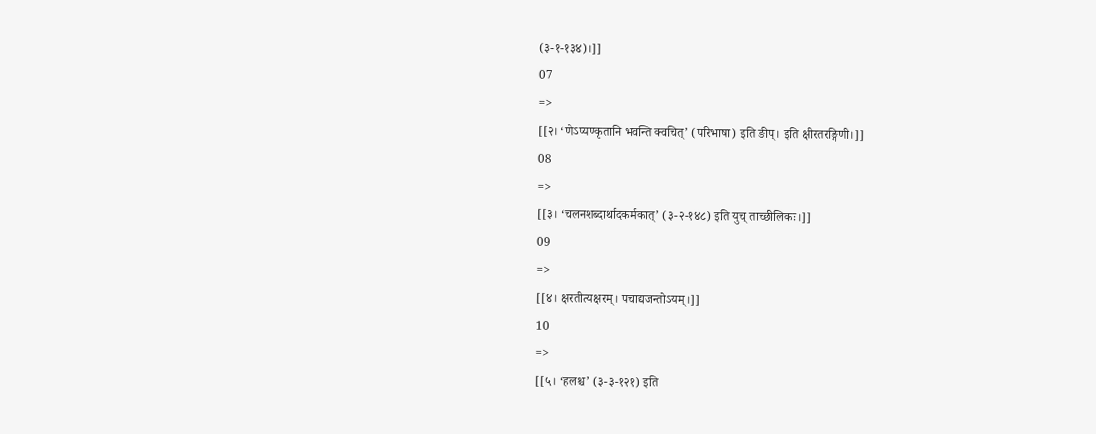(३-१-१३४)।]]
07
=>
[[२। ‘णेऽप्यण्कृतानि भवन्ति क्वचित्’ (परिभाषा) इति ङीप्। इति क्षीरतरङ्गिणी।]]
08
=>
[[३। ‘चलनशब्दार्थादकर्मकात्’ (३-२-१४८) इति युच् ताच्छीलिकः।]]
09
=>
[[४। क्षरतीत्यक्षरम्। पचाद्यजन्तोऽयम्।]]
10
=>
[[५। ‘हलश्च’ (३-३-१२१) इति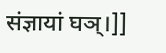संज्ञायां घञ्।]]